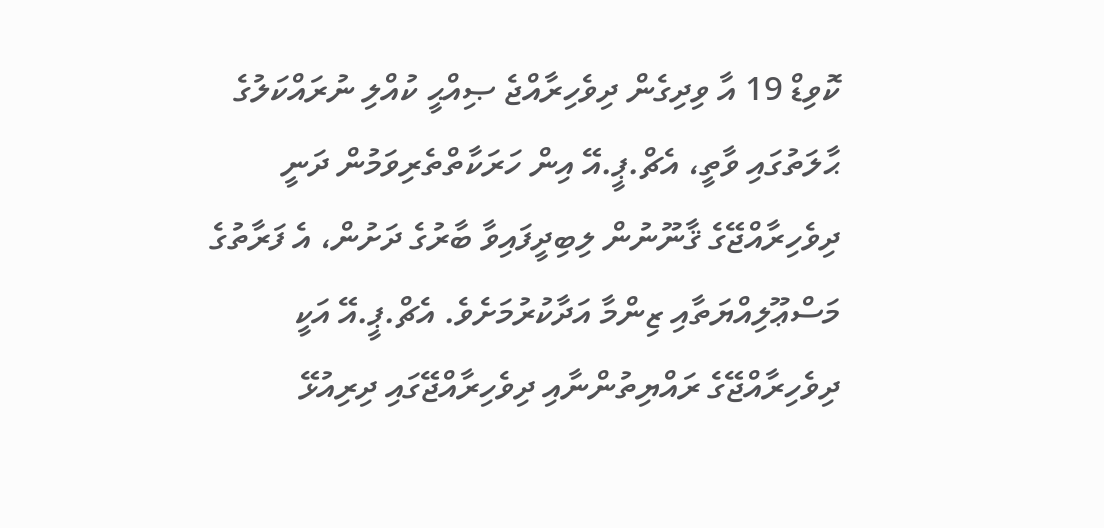ކޮވިޑް 19 އާ ވިދިގެން ދިވެހިރާއްޖެ ޞިއްޙީ ކުއްލި ނުރައްކަލުގެ ޙާލަތުގައި ވާތީ، އެޗް.ޕީ.އޭ އިން ހަރަކާތްތެރިވަމުން ދަނީ ދިވެހިރާއްޖޭގެ ޤާނޫނުން ލިބިދީފައިވާ ބާރުގެ ދަށުން، އެ ފަރާތުގެ މަސްޢޫލިއްޔަތާއި ޒިންމާ އަދާކުރުމަށެވެ. އެޗް.ޕީ.އޭ އަކީ ދިވެހިރާއްޖޭގެ ރައްޔިތުންނާއި ދިވެހިރާއްޖޭގައި ދިރިއުޅޭ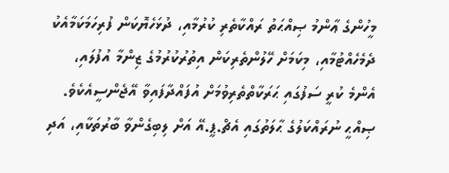މީހުންގެ ޢާންމު ޞިއްޙަތު ރައްކާތެރި ކުރުމާއި، ދުޅަހެޔޮކަން ފުރިހަމަކަމާއެކު ދެމެހެއްޓުމާއި، މިކަމަށް ހޭލުންތެރިކަން އިތުރުކުރުމުގެ ޒިންމާ އުފުލައި، އެންމެ ކުރީ ސަފުގައި ޙަރަކާތްތެރިވުމަށް އުފައްދާފައިވާ އޭޖެންސީއެކެވެ.
ޞިއްޙީ ނުރައްކަލުގެ ޙާލަތުގައި އެޗް.ޕީ.އޭ އަށް ލިބިގެންވާ ބާރުތަކާއި، އަދި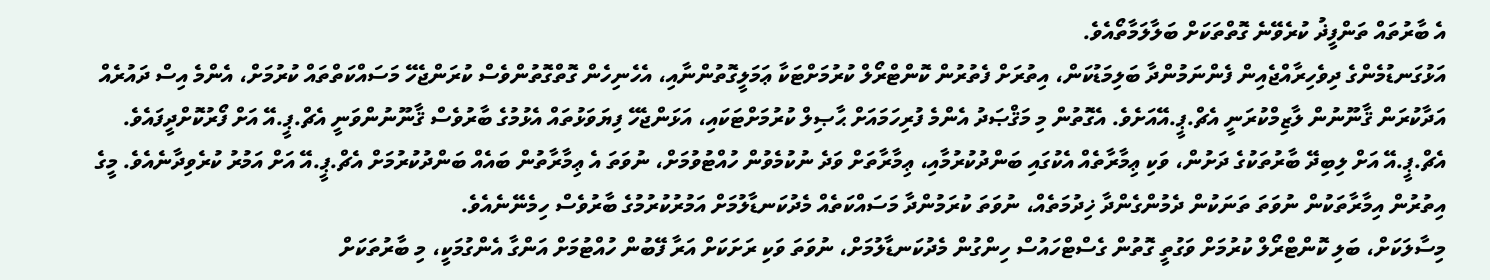އެ ބާރުތައް ތަންފީޛު ކުރެވޭނެ ގޮތްތަކަށް ބަލާލަމާތޯއެވެ.
އަޅުގަނޑުމެންގެ ދިވެހިރާއްޖެއިން ފެންނަމުންދާ ބަލިމަޑުކަން، އިތުރަށް ފެތުރުން ކޮންޓްރޯލް ކުރުމަށްޓަކާ ޢަމަލީގޮތުންނާއި، އެހެނިހެން ގޮތްގޮތުންވެސް ކުރަންޖެހޭ މަސައްކަތްތައް ކުރުމަށް، އެންމެ އިސް ދައުރެއް އަދާކުރަން ޤާނޫނުން ލާޒިމްކުރަނީ އެޗް.ޕީ.އޭއަށެވެ. އެގޮތުން މި މަޤްޞަދު އެންމެ ފުރިހަމައަށް ޙާޞިލް ކުރުމަށްޓަކައި، އަޅަންޖެހޭ ފިޔަވަޅުތައް އެޅުމުގެ ބާރުވެސް ޤާނޫނުންވަނީ އެޗް.ޕީ.އޭ އަށް ފޯރުކޮށްދީފައެވެ.
އެޗް.ޕީ.އޭ އަށް ލިބިދޭ ބާރުތަކުގެ ދަށުން، ވަކި ޢިމާރާތެއް އެކުގައި ބަންދުކުރުމާއި، ޢިމާރާތަށް ވަދެ ނުކުމެވުން ހުއްޓުވުމަށް، ނުވަތަ އެ ޢިމާރާތުން ބައެއް ބަންދުކުރުމަށް އެޗް.ޕީ.އޭ އަށް އަމުރު ކުރެވިދާނެއެވެ. މީގެ އިތުރުން އިމާރާތަކުން ނުވަތަ ތަނަކުން ދެމުންގެންދާ ޚިދުމަތެއް، ނުވަތަ ކުރަމުންދާ މަސައްކަތެއް މެދުކަނޑާލުމަށް އަމުރުކުރުމުގެ ބާރުވެސް ހިމެނޭނެއެވެ.
މިސާލަކަށް، ބަލި ކޮންޓްރޯލް ކުރުމަށް ވަގުތީ ގޮތުން ގެސްޓްހައުސް ހިންގުން މެދުކަނޑާލުމަށް، ނުވަތަ ވަކި ރަށަކަށް އަރާ ފޭބުން ހުއްޓުމަށް އަންގާ އެންގުމަކީ، މި ބާރުތަކަށް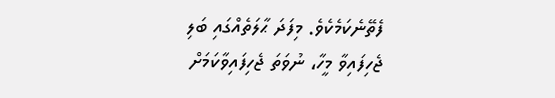ފެތޭނެކަމެކެވެ. މިފަދަ ޙާލަތެއްގައި ބަލި ޖެހިފައިވާ މީހާ، ނުވަތަ ޖެހިފައިވާކަމަށް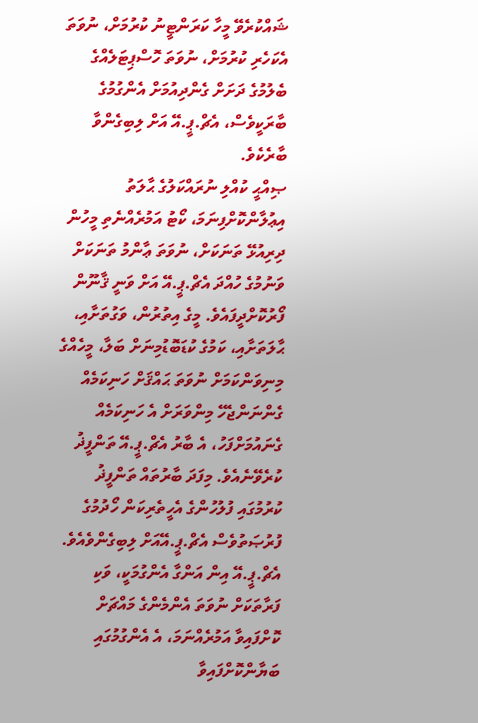ޝައްކުރެވޭ މީހާ ކަރަންޓީނު ކުރުމަށް، ނުވަތަ އެކަހެރި ކުރުމަށް، ނުވަތަ ހޮސްޕިޓަލެއްގެ ބެލުމުގެ ދަށަށް ގެންދިއުމަށް އެންގުމުގެ ބާރަކީވެސް، އެޗް.ޕީ.އޭ އަށް ލިބިގެންވާ ބާރެކެވެ.
ޞިއްޙީ ކުއްލި ނުރައްކަލުގެ ޙާލަތު އިޢުލާންކޮށްފިނަމަ، ކޯޓު އަމުރެއްނެތި މީހުން ދިރިއުޅޭ ތަނަކަށް، ނުވަތަ ޢާންމު ތަނަކަށް ވަނުމުގެ ހުއްދަ އެޗް.ޕީ.އޭ އަށް ވަނީ ޤާނޫން ފޯރުކޮށްދީފައެވެ. މީގެ އިތުރުން، ވަގުތަށާއި، ޙާލަތަށާއި، ކަމުގެ ކުޑަބޮޑުމިނަށް ބަލާ، މީހެއްގެ މިނިވަންކަމަށް ނުވަތަ ޙައްޤަށް ހަނިކަމެއް ގެންނަންޖެހޭ މިންވަރަށް އެ ހަނިކަމެއް ގެނައުމަށްފަހު، އެ ބާރު އެޗް.ޕީ.އޭ ތަންފީޛު ކުރެވޭނެއެވެ. މިފަދަ ބާރުތައް ތަންފީޛު ކުރުމުގައި ފުލުހުންގެ އެހީތެރިކަން ހޯދުމުގެ ފުރުޞަތުވެސް އެޗް.ޕީ.އޭއަށް ލިބިގެންވެއެވެ.
އެޗް.ޕީ.އޭ އިން އަންގާ އެންގުމަކީ، ވަކި ފަރާތަކަށް ނުވަތަ އެންމެންގެ މައްޗަށް ކޮށްފައިވާ އަމުރެއްނަމަ، އެ އެންގުމުގައި ބަޔާންކޮށްފައިވާ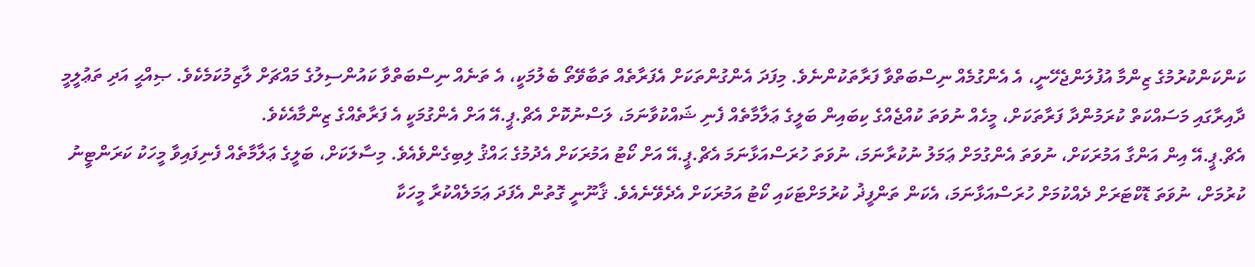ކަންކަންކުރުމުގެ ޒިންމާ އުފުލަންޖެހޭނީ، އެ އެންގުމެއް ނިސްބަތްވާ ފަރާތަކުންނެވެ. މިފަދަ އެންގުންތަކަށް އެފަރާތެއް ތަބާވޭތޯ ބެލުމަކީ، އެ ތަނެއް ނިސްބަތްވާ ކައުންސިލުގެ މައްޗަށް ލާޒިމުކަމެކެވެ. ޞިއްޙީ އަދި ތަޢުލީމީ ދާއިރާގައި މަސައްކަތް ކުރަމުންދާ ފަރާތަކަށް، މީހެއް ނުވަތަ ކުއްޖެއްގެ ކިބައިން ބަލީގެ ޢަލާމާތެއް ފެނި ޝައްކުވާނަމަ، ލަސްނުކޮށް އެޗް.ޕީ.އޭ އަށް އެންގުމަކީ އެ ފަރާތެއްގެ ޒިންމާއެކެވެ.
އެޗް.ޕީ.އޭ އިން އަންގާ އަމުރަކަށް، ނުވަތަ އެންގުމަށް ޢަމަލު ނުކުރާނަމަ، ނުވަތަ ހުރަސްއަޅާނަމަ އެޗް.ޕީ.އޭ އަށް ކޯޓު އަމުރަކަށް އެދުމުގެ ޙައްޤު ލިބިގެންވެއެވެ. މިސާލަކަށް، ބަލީގެ ޢަލާމާތެއް ފެނިފައިވާ މީހަކު ކަރަންޓީނު ކުރުމަށް، ނުވަތަ ޑޮކްޓަރަށް ދެއްކުމަށް ހުރަސްއަޅާނަމަ، އެކަން ތަންފީޛު ކުރުމަށްޓަކައި ކޯޓު އަމުރަކަށް އެދެވޭނެއެވެ. ޤާނޫނީ ގޮތުން އެފަދަ ޢަމަލެއްކުރާ މީހަކާ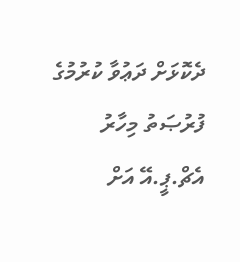ދެކޮޅަށް ދަޢުވާ ކުރުމުގެ ފުރުޞަތު މިހާރު އެޗް.ޕީ.އޭ އަށް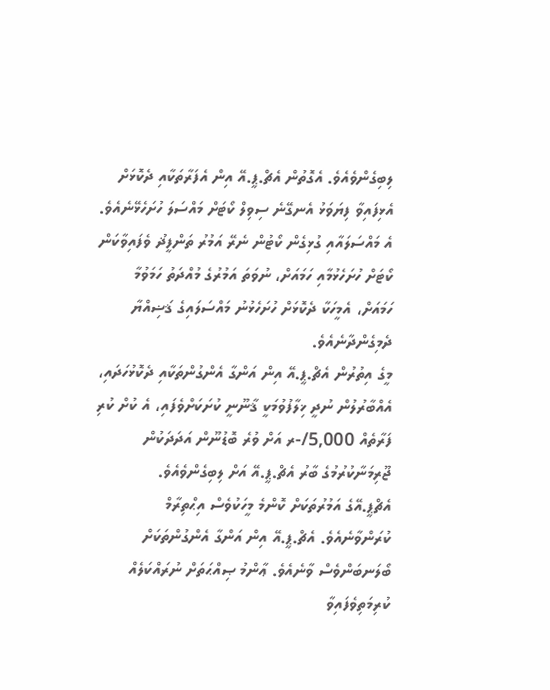ލިބިގެންވެއެވެ. އެގޮތުން އެޗް.ޕީ.އޭ އިން އެފަރާތަކާއި ދެކޮޅަށް އެޅިފައިވާ ފިޔަވަޅު އެނގޭނެ ސިވިލް ކޯޓަށް މައްސަލަ ހުށަހެޅޭނެއެވެ. އެ މައްސަލައާއި ގުޅިގެން ކޯޓުން ނެރޭ އަމުރު ތަންފީޛު ވެފައިވާކަން ކޯޓަށް ހުށަހެޅުމާއި ހަމައަށް، ނުވަތަ އަމުރުގެ މުއްދަތު ހަމަވުމާ ހަމައަށް، އެމީހަކާ ދެކޮޅަށް ހުށަހެޅުނު މައްސަލައިގެ ޤަޟިއްޔާ ދެމިގެންދާނެއެވެ.
މީގެ އިތުރުން އެޗް.ޕީ.އޭ އިން އަންގާ އެންގުންތަކާއި ދެކޮޅުހަދައި، އެއްބާރުލުން ނުދީ ޚިލާފުވުމަކީ ޤާނޫނީ ކުށަކަށްވެފައި، އެ ކުށް ކުރި ފަރާތެއް 5,000/-ރ އަށް ވުރެ ބޮޑުނޫން އަދަދަކުން ޖޫރިމަނާކުރުމުގެ ބާރު އެޗް.ޕީ.އޭ އަށް ލިބިގެންވެއެވެ.
އެޗްޕީ.އޭގެ އަމުރުތަކަށް ކޮންމެ މީހަކުވެސް އިޙްތިރާމް ކުރަންވާނެއެވެ. އެޗް.ޕީ.އޭ އިން އަންގާ އެންގުންތަކަށް ބޯލަނބަންވެސް ވާނެއެވެ. ޢާންމު ޞިއްޙަތަށް ނުރައްކަލެއް ކުރިމަތިވެފައިވާ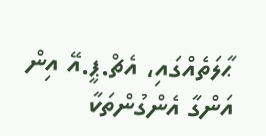ޙާލަތެއްގައި، އެޗް.ޕީ.އޭ އިން އަންގާ އެންގުންތަކާ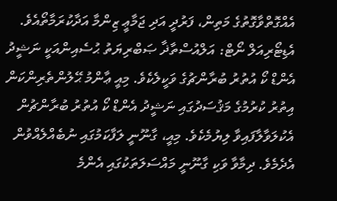އެއްގޮތްވާގޮތުގެ މަތިން، ފަރުދީ އަދި ޖަމާޢީ ޒިންމާ އަދާކުރަމާތޯއެވެ.
އެޑިޓޯރިއަލް ނޯޓް: އަލްއުސްތާޛާ ޞަބްރިޔަތު ޙުސެއިންއަކީ ނަޝީދު އެންޑް ކޯ އުތުރު ބުރާންޗުގެ ވަކީލެކެވެ. މިއީ ޢާންމު ޙޭލުންތެރިންކަން އިތުރު ކުރުމުގެ މަޤުސަދުގައި ނަޝީދު އެންޑް ކޯ އުތުރު ބުރާންޗުން އެކުލަވާލާފައިވާ ލިޔުމެކެވެ. މިއީ، ގާނޫނީ ލަފާކަމުގައި ނުބެއްލެއްވުން އެދެމެވެ. ދިމާވާ ވަކި ގާނޫނީ މައްސަލަތަކުގައި އެންމެ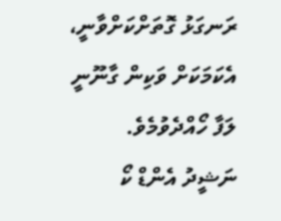ރަނގަޅު ގޮތަށްކަށްވާނީ، އެކަމަކަށް ވަކިން ގާނޫނީ ލަފާ ހޯއްދެވުމެވެ.
ނަޝީދު އެންޑް ކޯ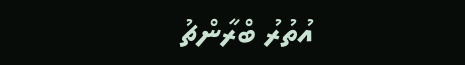އުތުރު ބްރާންޗު